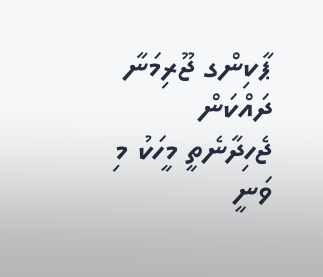ޕާކިންގ ޖޫރިމަނާ ދައްކަން ޖެހިދާނެތީ މީހަކު މި ވަނީ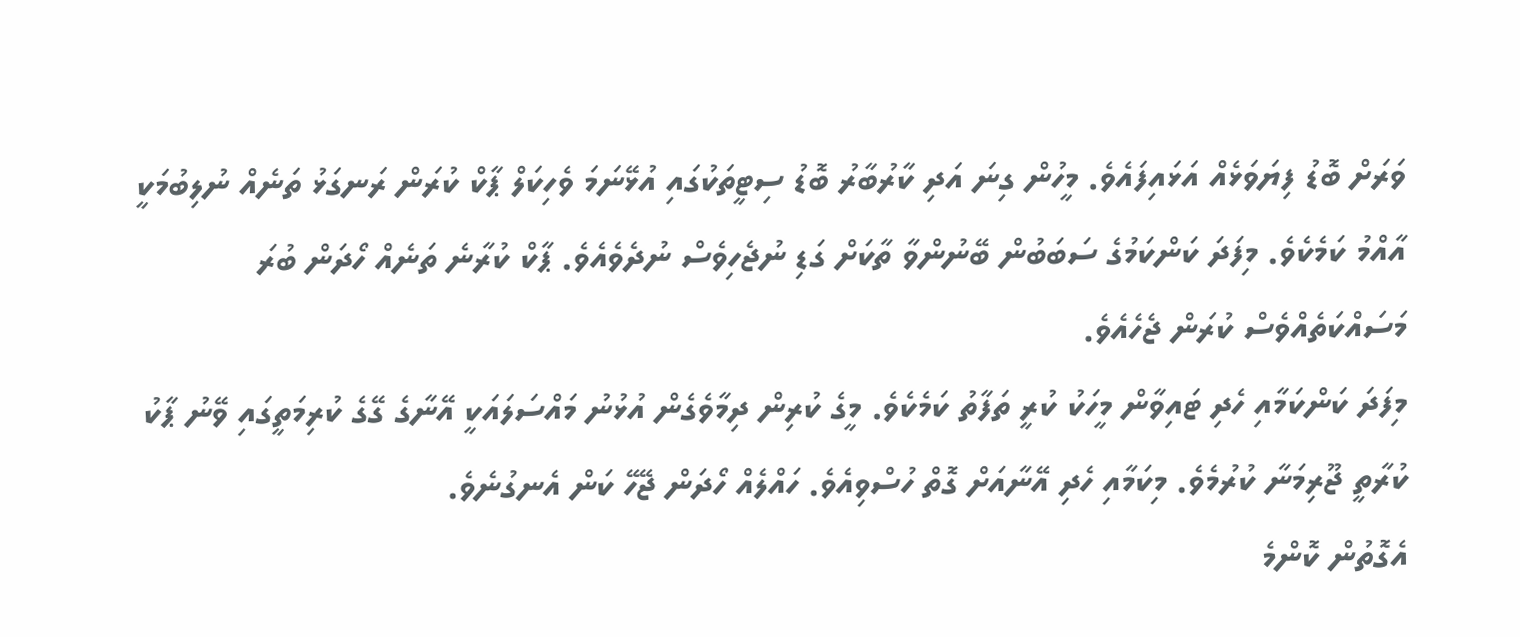ވަރަށް ބޮޑު ފިޔަވަޅެއް އަޅައިފައެވެ. މީހުން ގިނަ އަދި ކާރުބާރު ބޮޑު ސިޓީތަކުގައި އުޅޭނަމަ ވެހިކަލް ޕާކް ކުރަން ރަނގަޅު ތަނެއް ނުލިބުމަކީ އާއްމު ކަމެކެވެ. މިފަދަ ކަންކަމުގެ ސަބަބުން ބޭނުންވާ ތާކަށް ގަޑި ނުޖެހިވެސް ނުދެވެއެވެ. ޕާކް ކުރާނެ ތަނެއް ހޯދަން ބުރަ މަސައްކަތެއްވެސް ކުރަން ޖެހެއެވެ.
މިފަދަ ކަންކަމާއި ހެދި ޓައިވާން މީހަކު ކުރީ ތަފާތު ކަމެކެވެ. މީގެ ކުރިން ދިމާވެގެން އުޅުނު މައްސަލައަކީ އޭނާގެ ގޭގެ ކުރިމަތީގައި ވޭނު ޕާކު ކުރާތީ ޖޫރިމަނާ ކުރުމެވެ. މިކަމާއި ހެދި އޭނާއަށް ގޮތް ހުސްވިއެވެ. ހައްލެއް ހޯދަން ޖޭހޭ ކަން އެނގުނެވެ.
އެގޮތުން ކޮންމެ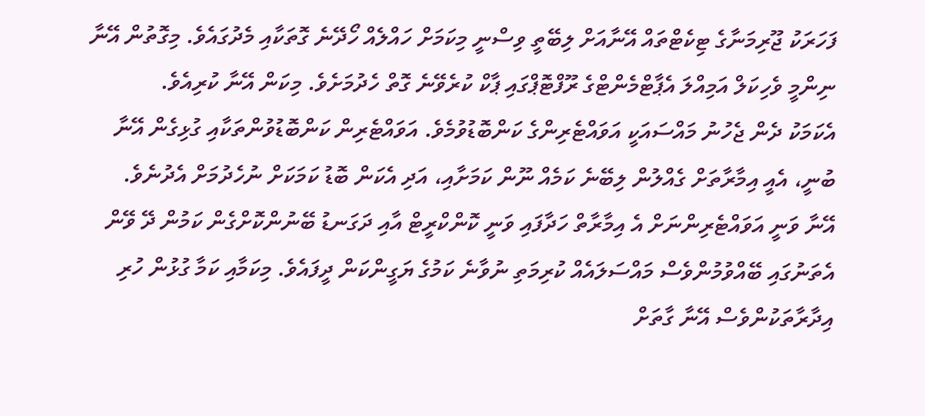ފަހަރަކު ޖޫރިމަނާގެ ޓިކެޓްތައް އޭނާއަށް ލިބޭތީ ވިސްނީ މިކަމަށް ހައްލެއް ހޯދޭނެ ގޮތަކާއި މެދުގައެވެ. މިގޮތުން އޭނާ ނިންމީ ވެހިކަލް އަމިއްލަ އެޕާޓްމެންޓްގެ ރޫފްޓޮޕްގައި ޕާކް ކުރެވޭނެ ގޮތް ހެދުމަށެވެ. މިކަން އޭނާ ކުރިއެވެ.
އެކަމަކު ދެން ޖެހުނު މައްސައަކީ އަވައްޓެރިންގެ ކަންބޮޑުވުމެވެ. އަވައްޓެރިން ކަންބޮޑުވުންތަކާއި ގުޅިގެން އޭނާ ބުނީ، އެއީ އިމާރާތަށް ގެއްލުން ލިބޭނެ ކަމެއް ނޫން ކަމަށާއި، އަދި އެކަން ބޮޑު ކަމަކަށް ނުހެދުމަށް އެދުނެވެ.
އޭނާ ވަނީ އަވައްޓެރިންނަށް އެ އިމާރާތް ހަދާފައި ވަނީ ކޮންކްރީޓް އާއި ދަގަނޑު ބޭނުންކޮށްގެން ކަމުން ދޭ ވޭން އެތަނުގައި ބޭއްވުމުންވެސް މައްސަލައެއް ކުރިމަތި ނުވާނެ ކަމުގެ ޔަގީންކަން ދީފައެވެ. މިކަމާއި ކަމާ ގުޅުން ހުރި އިދާރާތަކުންވެސް އޭނާ ގާތަށް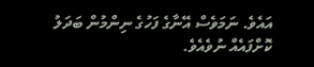އައެވެ. ނަމަވެސް އޭނާގެ ފަހުގެ ނިންމުން ބަދަލު ކޮށްފައެއް ނުވެއެވެ.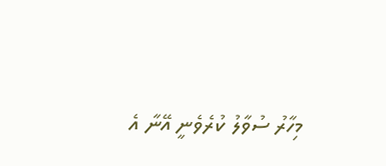މިހާރު ސުވާލު ކުރެވެނީ އޭނާ އެ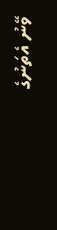ވޭނު އެތަނުގެ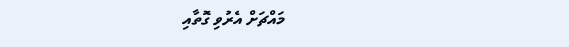މައްޗަށް އެރުވި ގޮތާއި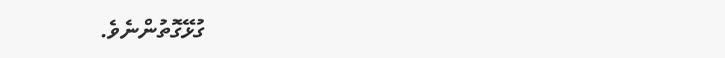ގުޅޭގޮތުންނެވެ.